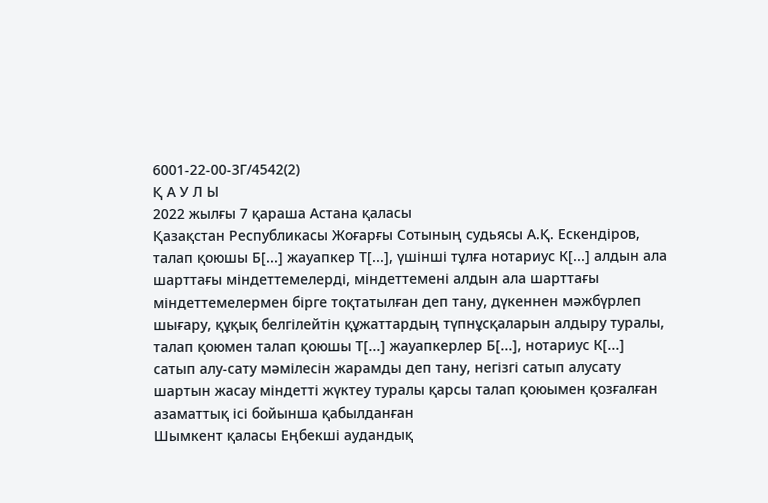6001-22-00-3Г/4542(2)
Қ А У Л Ы
2022 жылғы 7 қараша Астана қаласы
Қазақстан Республикасы Жоғарғы Сотының судьясы А.Қ. Ескендіров,
талап қоюшы Б[...] жауапкер Т[...], үшінші тұлға нотариус К[...] алдын ала шарттағы міндеттемелерді, міндеттемені алдын ала шарттағы міндеттемелермен бірге тоқтатылған деп тану, дүкеннен мәжбүрлеп шығару, құқық белгілейтін құжаттардың түпнұсқаларын алдыру туралы, талап қоюмен талап қоюшы Т[...] жауапкерлер Б[...], нотариус К[...] сатып алу-сату мәмілесін жарамды деп тану, негізгі сатып алусату шартын жасау міндетті жүктеу туралы қарсы талап қоюымен қозғалған азаматтық ісі бойынша қабылданған
Шымкент қаласы Еңбекші аудандық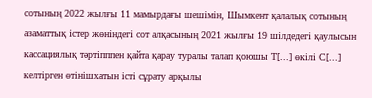сотының 2022 жылғы 11 мамырдағы шешімін, Шымкент қалалық сотының азаматтық істер жөніндегі сот алқасының 2021 жылғы 19 шілдедегі қаулысын кассациялық тәртіпппен қайта қарау туралы талап қоюшы Т[...] өкілі С[...] келтірген өтінішхатын істі сұрату арқылы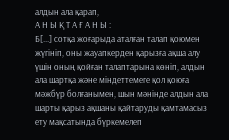алдын ала қарап,
А Н Ы Қ Т А Ғ А Н Ы :
Б[...] сотқа жоғарыда аталған талап қоюмен жүгініп, оны жауапкерден қарызға ақша алу үшін оның қойған талаптарына көніп, алдын ала шартқа және міндеттемеге қол қоюға мәжбүр болғанымен, шын мәнінде алдын ала шарты қарыз ақшаны қайтаруды қамтамасыз ету мақсатында бүркемелеп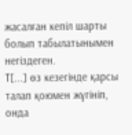жасалған кепіл шарты болып табылатынымен негіздеген.
Т[...] өз кезегінде қарсы талап қоюмен жүгініп, онда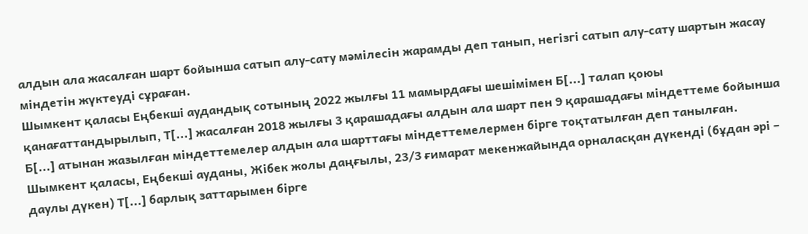алдын ала жасалған шарт бойынша сатып алу-сату мәмілесін жарамды деп танып, негізгі сатып алу-сату шартын жасау міндетін жүктеуді сұраған.
Шымкент қаласы Еңбекші аудандық сотының 2022 жылғы 11 мамырдағы шешімімен Б[...] талап қоюы қанағаттандырылып, Т[...] жасалған 2018 жылғы 3 қарашадағы алдын ала шарт пен 9 қарашадағы міндеттеме бойынша Б[...] атынан жазылған міндеттемелер алдын ала шарттағы міндеттемелермен бірге тоқтатылған деп танылған.
Шымкент қаласы, Еңбекші ауданы, Жібек жолы даңғылы, 23/3 ғимарат мекенжайында орналасқан дүкенді (бұдан әрі – даулы дүкен) Т[...] барлық заттарымен бірге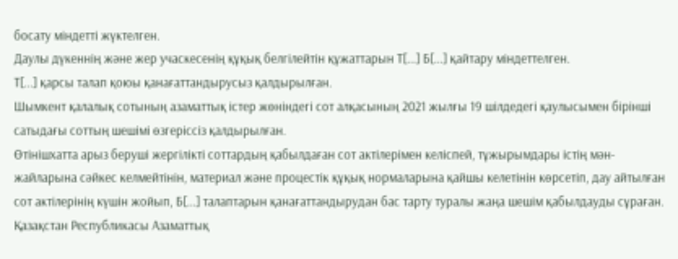босату міндетті жүктелген.
Даулы дүкеннің және жер учаскесенің құқық белгілейтін құжаттарын Т[...] Б[...] қайтару міндеттелген.
Т[...] қарсы талап қоюы қанағаттандырусыз қалдырылған.
Шымкент қалалық сотының азаматтық істер жөніндегі сот алқасының 2021 жылғы 19 шілдедегі қаулысымен бірінші сатыдағы соттың шешімі өзгеріссіз қалдырылған.
Өтінішхатта арыз беруші жергілікті соттардың қабылдаған сот актілерімен келіспей, тұжырымдары істің мән-жайларына сәйкес келмейтінін, материал және процестік құқық нормаларына қайшы келетінін көрсетіп, дау айтылған сот актілерінің күшін жойып, Б[...] талаптарын қанағаттандырудан бас тарту туралы жаңа шешім қабылдауды сұраған. Қазақстан Республикасы Азаматтық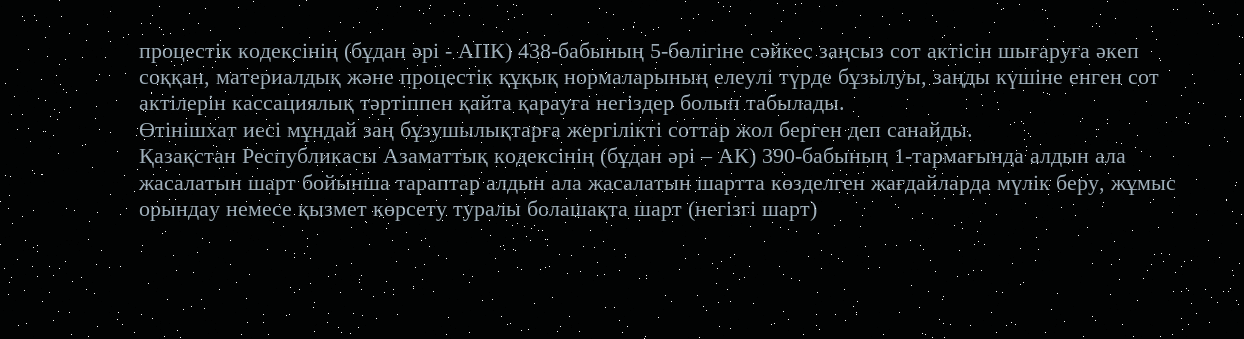процестік кодексінің (бұдан әрі - АПК) 438-бабының 5-бөлігіне сәйкес заңсыз сот актiсiн шығаруға әкеп соққан, материалдық және процестік құқық нормаларының елеулi түрде бұзылуы, заңды күшіне енген сот актілерін кассациялық тәртіппен қайта қарауға негiздер болып табылады.
Өтінішхат иесі мұндай заң бұзушылықтарға жергілікті соттар жол берген деп санайды.
Қазақстан Республикасы Азаматтық кодексінің (бұдан әрі – АК) 390-бабының 1-тармағында алдын ала жасалатын шарт бойынша тараптар алдын ала жасалатын шартта көзделген жағдайларда мүлiк беру, жұмыс орындау немесе қызмет көрсету туралы болашақта шарт (негiзгi шарт)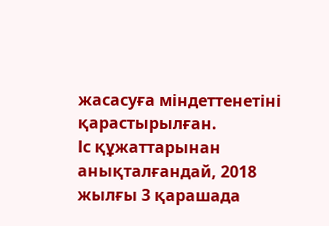жасасуға мiндеттенетіні қарастырылған.
Іс құжаттарынан анықталғандай, 2018 жылғы 3 қарашада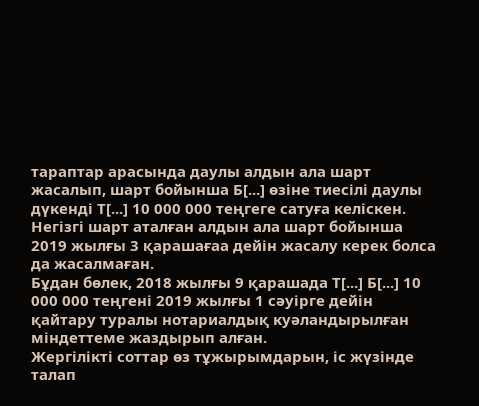тараптар арасында даулы алдын ала шарт жасалып, шарт бойынша Б[...] өзіне тиесілі даулы дүкенді Т[...] 10 000 000 теңгеге сатуға келіскен.
Негізгі шарт аталған алдын ала шарт бойынша 2019 жылғы 3 қарашағаа дейін жасалу керек болса да жасалмаған.
Бұдан бөлек, 2018 жылғы 9 қарашада Т[...] Б[...] 10 000 000 теңгені 2019 жылғы 1 сәуірге дейін қайтару туралы нотариалдық куәландырылған міндеттеме жаздырып алған.
Жергілікті соттар өз тұжырымдарын, іс жүзінде талап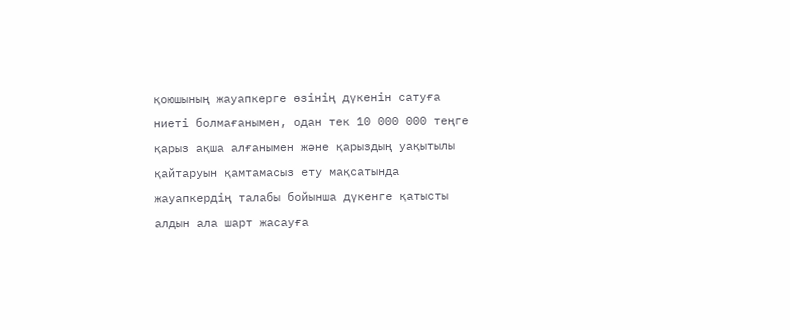қоюшының жауапкерге өзінің дүкенін сатуға ниеті болмағанымен, одан тек 10 000 000 теңге қарыз ақша алғанымен және қарыздың уақытылы қайтаруын қамтамасыз ету мақсатында жауапкердің талабы бойынша дүкенге қатысты алдын ала шарт жасауға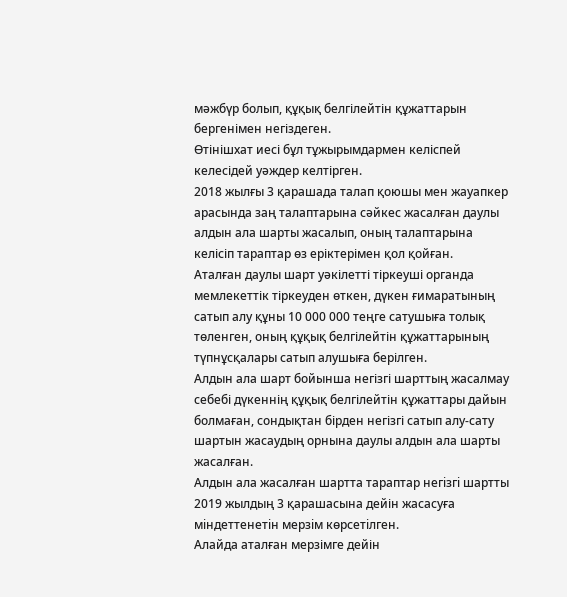мәжбүр болып, құқық белгілейтін құжаттарын бергенімен негіздеген.
Өтінішхат иесі бұл тұжырымдармен келіспей келесідей уәждер келтірген.
2018 жылғы 3 қарашада талап қоюшы мен жауапкер арасында заң талаптарына сәйкес жасалған даулы алдын ала шарты жасалып, оның талаптарына келісіп тараптар өз еріктерімен қол қойған.
Аталған даулы шарт уәкілетті тіркеуші органда мемлекеттік тіркеуден өткен, дүкен ғимаратының сатып алу құны 10 000 000 теңге сатушыға толық төленген, оның құқық белгілейтін құжаттарының түпнұсқалары сатып алушыға берілген.
Алдын ала шарт бойынша негізгі шарттың жасалмау себебі дүкеннің құқық белгілейтін құжаттары дайын болмаған, сондықтан бірден негізгі сатып алу-сату шартын жасаудың орнына даулы алдын ала шарты жасалған.
Алдын ала жасалған шартта тараптар негiзгi шартты 2019 жылдың 3 қарашасына дейін жасасуға мiндеттенетiн мерзiм көрсетiлген.
Алайда аталған мерзімге дейін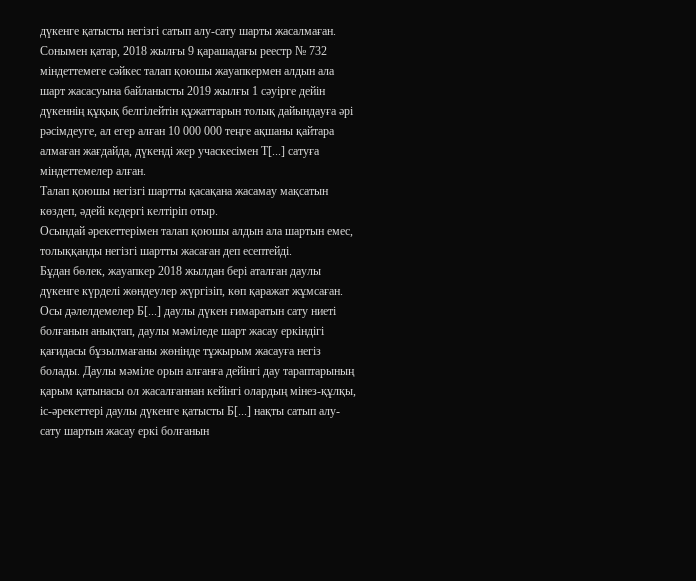дүкенге қатысты негізгі сатып алу-сату шарты жасалмаған.
Сонымен қатар, 2018 жылғы 9 қарашадағы реестр № 732 міндеттемеге сәйкес талап қоюшы жауапкермен алдын ала шарт жасасуына байланысты 2019 жылғы 1 сәуірге дейін дүкеннің құқық белгілейтін құжаттарын толық дайындауға әрі рәсімдеуге, ал егер алған 10 000 000 теңге ақшаны қайтара алмаған жағдайда, дүкенді жер учаскесімен Т[...] сатуға міндеттемелер алған.
Талап қоюшы негізгі шартты қасақана жасамау мақсатын көздеп, әдейі кедергі келтіріп отыр.
Осындай әрекеттерімен талап қоюшы алдын ала шартын емес, толыққанды негізгі шартты жасаған деп есептейді.
Бұдан бөлек, жауапкер 2018 жылдан бері аталған даулы дүкенге күрделі жөндеулер жүргізіп, көп қаражат жұмсаған.
Осы дәлелдемелер Б[...] даулы дүкен ғимаратын сату ниеті болғанын анықтап, даулы мәміледе шарт жасау еркіндігі қағидасы бұзылмағаны жөнінде тұжырым жасауға негіз болады. Даулы мәміле орын алғанға дейінгі дау тараптарының қарым қатынасы ол жасалғаннан кейінгі олардың мінез-құлқы, іс-әрекеттері даулы дүкенге қатысты Б[...] нақты сатып алу-сату шартын жасау еркі болғанын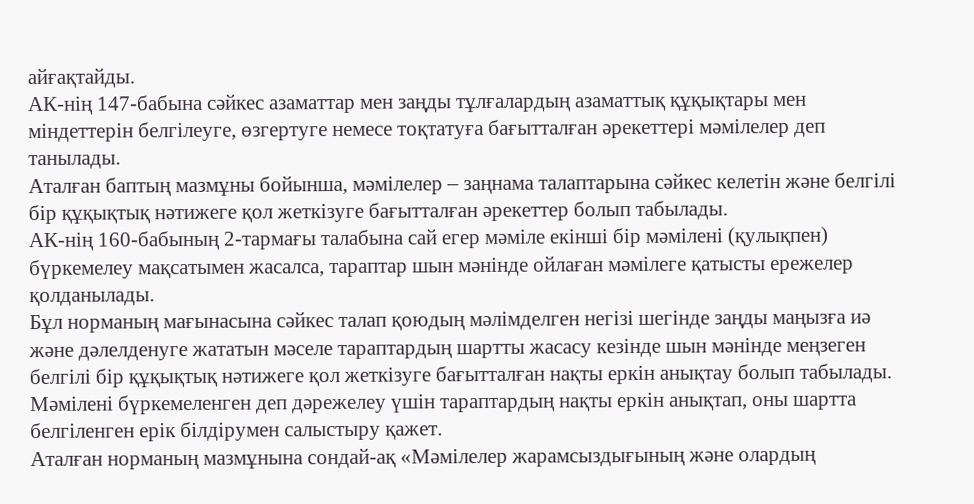айғақтайды.
АК-нің 147-бабына сәйкес азаматтар мен заңды тұлғалардың азаматтық құқықтары мен мiндеттерiн белгiлеуге, өзгертуге немесе тоқтатуға бағытталған әрекеттерi мәмiлелер деп танылады.
Аталған баптың мазмұны бойынша, мәмілелер – заңнама талаптарына сәйкес келетін және белгілі бір құқықтық нәтижеге қол жеткізуге бағытталған әрекеттер болып табылады.
АК-нің 160-бабының 2-тармағы талабына сай егер мәмiле екiншi бiр мәмiленi (қулықпен) бүркемелеу мақсатымен жасалса, тараптар шын мәнiнде ойлаған мәмiлеге қатысты ережелер қолданылады.
Бұл норманың мағынасына сәйкес талап қоюдың мәлімделген негізі шегінде заңды маңызға иә және дәлелденуге жататын мәселе тараптардың шартты жасасу кезінде шын мәнінде меңзеген белгілі бір құқықтық нәтижеге қол жеткізуге бағытталған нақты еркін анықтау болып табылады.
Мәмілені бүркемеленген деп дәрежелеу үшін тараптардың нақты еркін анықтап, оны шартта белгіленген ерік білдірумен салыстыру қажет.
Аталған норманың мазмұнына сондай-ақ «Мәмілелер жарамсыздығының және олардың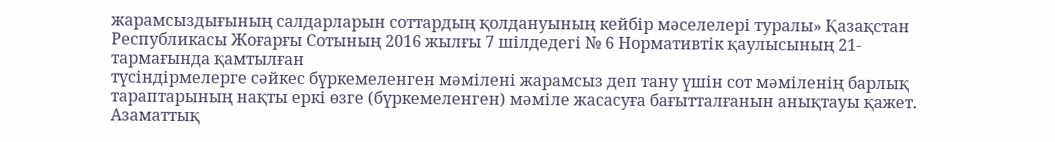жарамсыздығының салдарларын соттардың қолдануының кейбір мәселелері туралы» Қазақстан Республикасы Жоғарғы Сотының 2016 жылғы 7 шілдедегі № 6 Нормативтік қаулысының 21-тармағында қамтылған
түсіндірмелерге сәйкес бүркемеленген мәмілені жарамсыз деп тану үшін сот мәміленің барлық тараптарының нақты еркі өзге (бүркемеленген) мәміле жасасуға бағытталғанын анықтауы қажет.
Азаматтық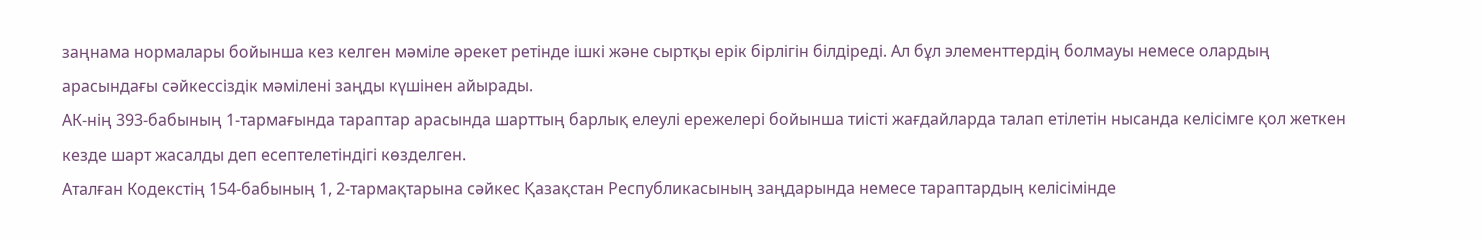заңнама нормалары бойынша кез келген мәміле әрекет ретінде ішкі және сыртқы ерік бірлігін білдіреді. Ал бұл элементтердің болмауы немесе олардың арасындағы сәйкессіздік мәмілені заңды күшінен айырады.
АК-нің 393-бабының 1-тармағында тараптар арасында шарттың барлық елеулi ережелерi бойынша тиiстi жағдайларда талап етiлетiн нысанда келiсiмге қол жеткен кезде шарт жасалды деп есептелетіндігі көзделген.
Аталған Кодекстің 154-бабының 1, 2-тармақтарына сәйкес Қазақстан Республикасының заңдарында немесе тараптардың келiсiмiнде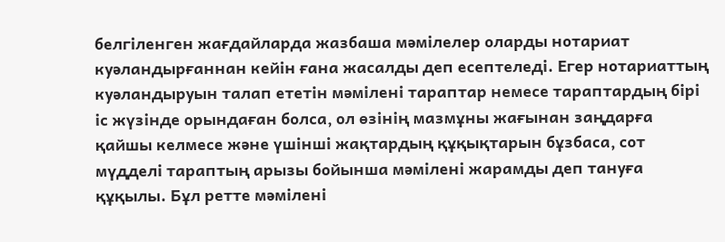белгiленген жағдайларда жазбаша мәмiлелер оларды нотариат куәландырғаннан кейiн ғана жасалды деп есептеледі. Егер нотариаттың куәландыруын талап ететiн мәмiленi тараптар немесе тараптардың бiрi iс жүзiнде орындаған болса, ол өзiнiң мазмұны жағынан заңдарға қайшы келмесе және үшiншi жақтардың құқықтарын бұзбаса, сот мүдделi тараптың арызы бойынша мәмiленi жарамды деп тануға құқылы. Бұл ретте мәмiленi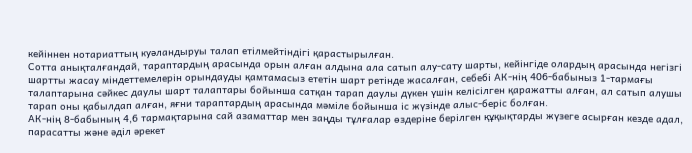кейiннен нотариаттың куәландыруы талап етiлмейтіндігі қарастырылған.
Сотта анықталғандай, тараптардың арасында орын алған алдына ала сатып алу-сату шарты, кейінгіде олардың арасында негізгі шартты жасау міндеттемелерін орындауды қамтамасыз ететін шарт ретінде жасалған, себебі АК-нің 406-бабыныз 1-тармағы талаптарына сәйкес даулы шарт талаптары бойынша сатқан тарап даулы дүкен үшін келісілген қаражатты алған, ал сатып алушы тарап оны қабылдап алған, яғни тараптардың арасында мәміле бойынша іс жүзінде алыс-беріс болған.
АК-нің 8-бабының 4,6 тармақтарына сай азаматтар мен заңды тұлғалар өздерiне берiлген құқықтарды жүзеге асырған кезде адал, парасатты және әдiл әрекет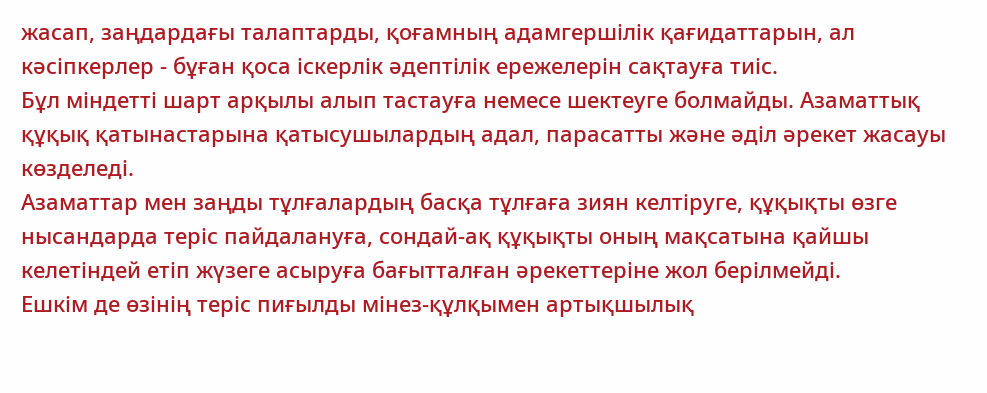жасап, заңдардағы талаптарды, қоғамның адамгершiлiк қағидаттарын, ал кәсiпкерлер - бұған қоса iскерлiк әдептiлiк ережелерiн сақтауға тиiс.
Бұл мiндеттi шарт арқылы алып тастауға немесе шектеуге болмайды. Азаматтық құқық қатынастарына қатысушылардың адал, парасатты және әдiл әрекет жасауы көзделедi.
Азаматтар мен заңды тұлғалардың басқа тұлғаға зиян келтiруге, құқықты өзге нысандарда теріс пайдалануға, сондай-ақ құқықты оның мақсатына қайшы келетiндей етiп жүзеге асыруға бағытталған әрекеттерiне жол берiлмейдi.
Ешкім де өзінің теріс пиғылды мінез-құлқымен артықшылық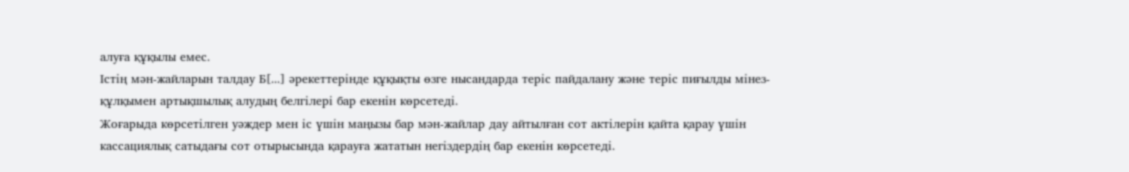алуға құқылы емес.
Істің мән-жайларын талдау Б[...] әрекеттерінде құқықты өзге нысандарда теріс пайдалану және теріс пиғылды мінез-құлқымен артықшылық алудың белгілері бар екенін көрсетеді.
Жоғарыда көрсетілген уәждер мен іс үшін маңызы бар мән-жайлар дау айтылған сот актілерін қайта қарау үшін кассациялық сатыдағы сот отырысында қарауға жататын негіздердің бар екенін көрсетеді.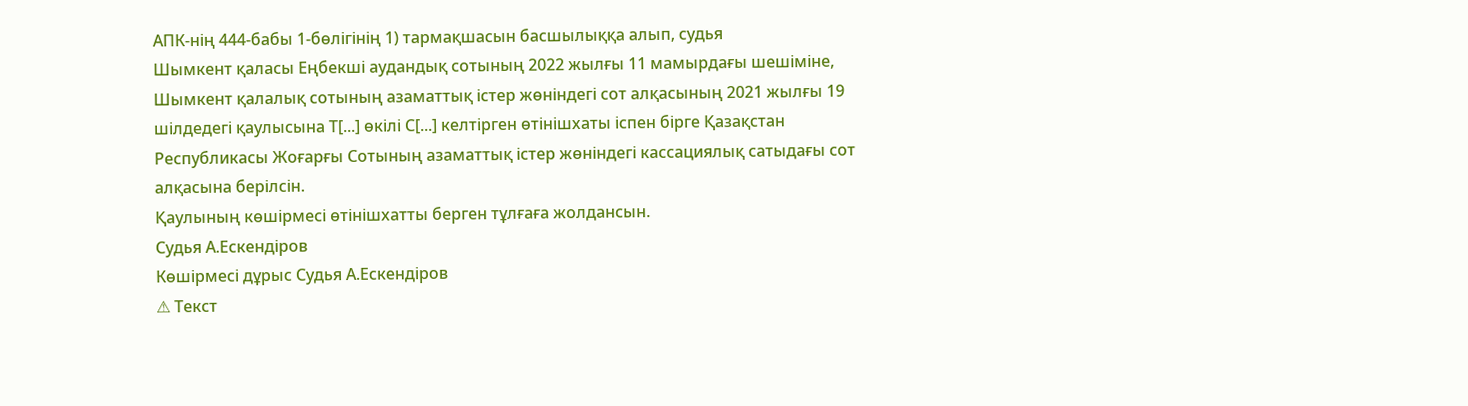АПК-нің 444-бабы 1-бөлігінің 1) тармақшасын басшылыққа алып, судья
Шымкент қаласы Еңбекші аудандық сотының 2022 жылғы 11 мамырдағы шешіміне, Шымкент қалалық сотының азаматтық істер жөніндегі сот алқасының 2021 жылғы 19 шілдедегі қаулысына Т[...] өкілі С[...] келтірген өтінішхаты іспен бірге Қазақстан Республикасы Жоғарғы Сотының азаматтық істер жөніндегі кассациялық сатыдағы сот алқасына берілсін.
Қаулының көшірмесі өтінішхатты берген тұлғаға жолдансын.
Судья А.Ескендіров
Көшірмесі дұрыс Судья А.Ескендіров
⚠ Текст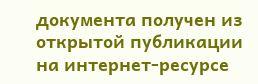документа получен из открытой публикации на интернет-ресурсе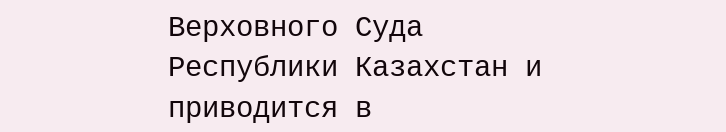Верховного Суда Республики Казахстан и приводится в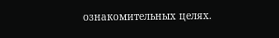ознакомительных целях.